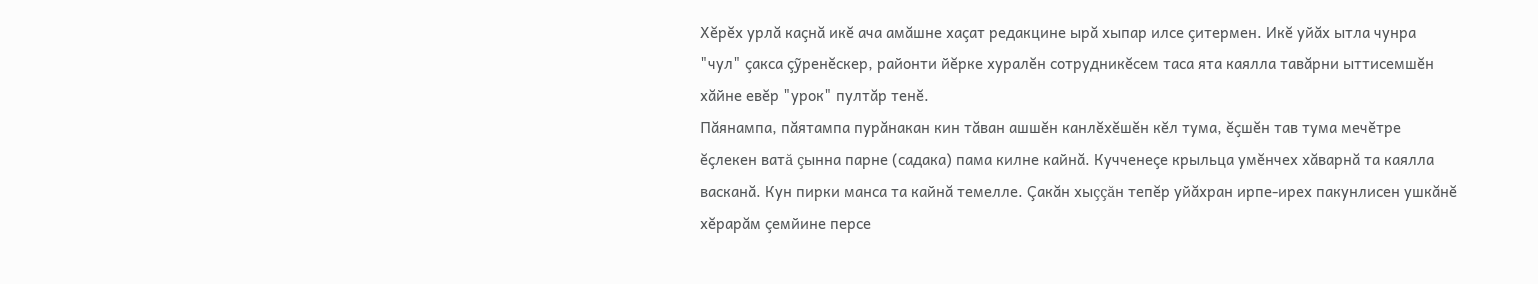Хĕрĕх урлă каçнă икĕ ача амăшне хаçат редакцине ырă хыпар илсе çитермен. Икĕ уйăх ытла чунра "чул" çакса çỹренĕскер, районти йĕрке хуралĕн сотрудникĕсем таса ята каялла тавăрни ыттисемшĕн хăйне евĕр "урок" пултăр тенĕ.
Пăянампа, пăятампа пурăнакан кин тăван ашшĕн канлĕхĕшĕн кĕл тума, ĕçшĕн тав тума мечĕтре ĕçлекен ватă çынна парне (садака) пама килне кайнă. Кучченеçе крыльца умĕнчех хăварнă та каялла васканă. Кун пирки манса та кайнă темелле. Çакăн хыççăн тепĕр уйăхран ирпе-ирех пакунлисен ушкăнĕ хĕрарăм çемйине персе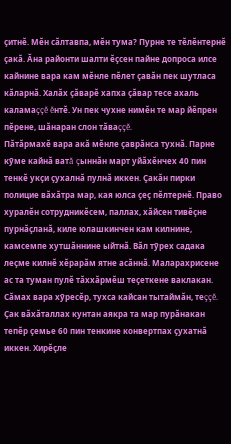çитнĕ. Мĕн сăлтавпа, мĕн тума? Пурне те тĕлĕнтернĕ çакă. Ăна районти шалти ĕçсен пайне допроса илсе кайнине вара кам мĕнле пĕлет çавăн пек шутласа кăларнă. Халăх çăварĕ хапха çăвар тесе ахаль каламаççĕ ĕнтĕ. Ун пек чухне нимĕн те мар йĕпрен пĕрене, шăнаран слон тăваççĕ.
Пăтăрмахĕ вара акă мĕнле çаврăнса тухнă. Парне кỹме кайнă ватă çыннăн март уйăхĕнчех 40 пин тенкĕ укçи çухалнă пулнă иккен. Çакăн пирки полицие вăхăтра мар, кая юлса çеç пĕлтернĕ. Право хуралĕн сотрудникĕсем, паллах, хăйсен тивĕçне пурнăçланă, киле юлашкинчен кам килнине, камсемпе хутшăннине ыйтнă. Вăл тỹрех садака леçме килнĕ хĕрарăм ятне асăннă. Маларахрисене ас та туман пулĕ тăххăрмĕш теçеткене ваклакан. Сăмах вара хỹресĕр, тухса кайсан тытаймăн, теççĕ. Çак вăхăталлах кунтан аякра та мар пурăнакан тепĕр çемье 60 пин тенкине конвертпах çухатнă иккен. Хирĕçле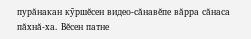пурăнакан кỹршĕсен видео-сăнавĕпе вăрра сăнаса пăхнă-ха. Вĕсен патне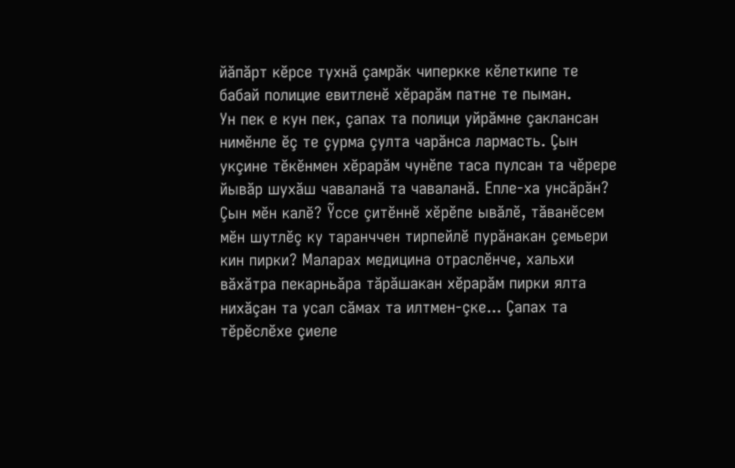йăпăрт кĕрсе тухнă çамрăк чиперкке кĕлеткипе те бабай полицие евитленĕ хĕрарăм патне те пыман.
Ун пек е кун пек, çапах та полици уйрăмне çаклансан нимĕнле ĕç те çурма çулта чарăнса лармасть. Çын укçине тĕкĕнмен хĕрарăм чунĕпе таса пулсан та чĕрере йывăр шухăш чаваланă та чаваланă. Епле-ха унсăрăн? Çын мĕн калĕ? Ỹссе çитĕннĕ хĕрĕпе ывăлĕ, тăванĕсем мĕн шутлĕç ку таранччен тирпейлĕ пурăнакан çемьери кин пирки? Маларах медицина отраслĕнче, хальхи вăхăтра пекарньăра тăрăшакан хĕрарăм пирки ялта нихăçан та усал сăмах та илтмен-çке... Çапах та тĕрĕслĕхе çиеле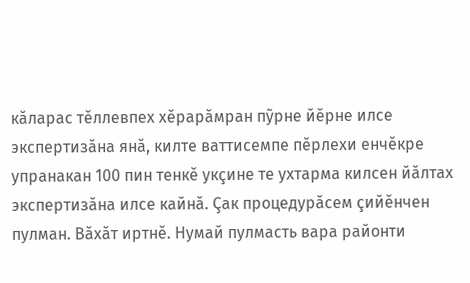кăларас тĕллевпех хĕрарăмран пỹрне йĕрне илсе экспертизăна янă, килте ваттисемпе пĕрлехи енчĕкре упранакан 100 пин тенкĕ укçине те ухтарма килсен йăлтах экспертизăна илсе кайнă. Çак процедурăсем çийĕнчен пулман. Вăхăт иртнĕ. Нумай пулмасть вара районти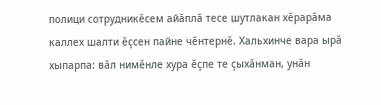полици сотрудникĕсем айăплă тесе шутлакан хĕрарăма каллех шалти ĕçсен пайне чĕнтернĕ. Хальхинче вара ырă хыпарпа: вăл нимĕнле хура ĕçпе те çыхăнман, унăн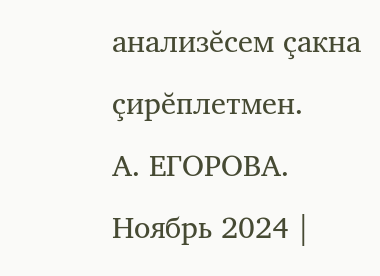анализĕсем çакна çирĕплетмен.
А. ЕГОРОВА.
Ноябрь 2024 |